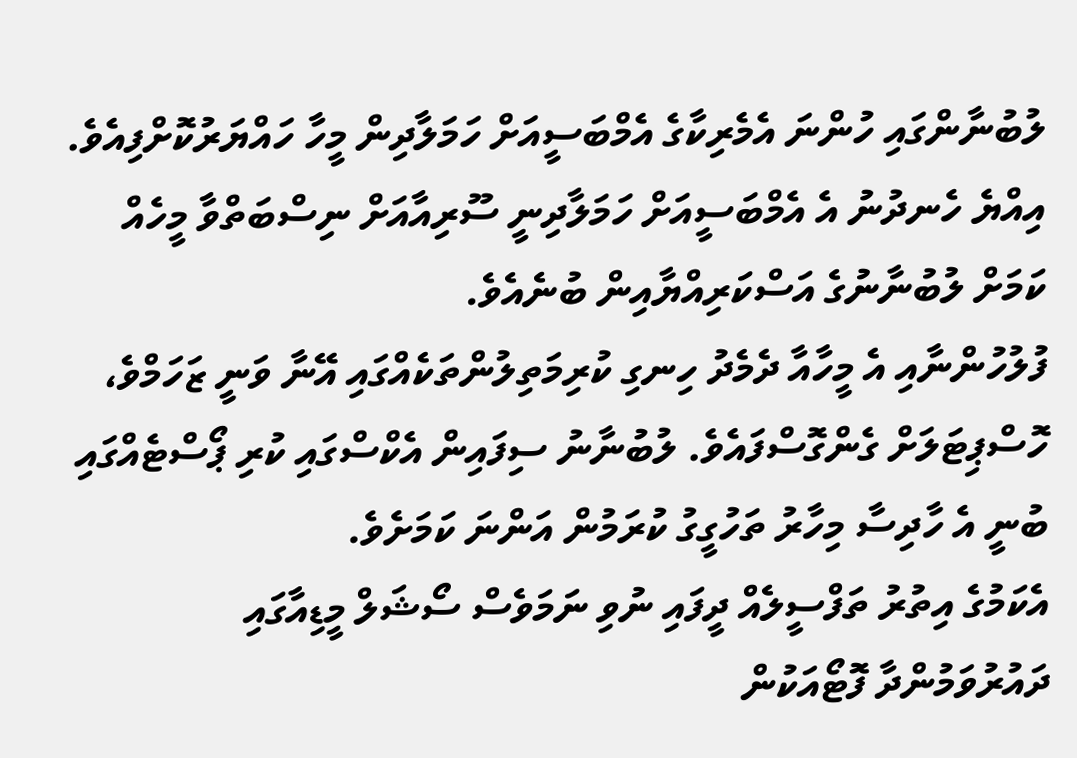ލުބުނާންގައި ހުންނަ އެމެރިކާގެ އެމްބަސީއަށް ހަމަލާދިން މީހާ ހައްޔަރުކޮށްފިއެވެ.
އިއްޔެ ހެނދުނު އެ އެމްބަސީއަށް ހަމަލާދިނީ ސޫރިއާއަށް ނިސްބަތްވާ މީހެއް ކަމަށް ލުބުނާނުގެ އަސްކަރިއްޔާއިން ބުނެއެވެ.
ފުލުހުންނާއި އެ މީހާއާ ދެމެދު ހިނގި ކުރިމަތިލުންތަކެއްގައި އޭނާ ވަނީ ޒަހަމްވެ، ހޮސްޕިޓަލަށް ގެންގޮސްފައެވެ. ލުބުނާނު ސިފައިން އެކްސްގައި ކުރި ޕޯސްޓެއްގައި ބުނީ އެ ހާދިސާ މިހާރު ތަހުގީގު ކުރަމުން އަންނަ ކަމަށެވެ.
އެކަމުގެ އިތުރު ތަފްސީލެއް ދީފައި ނުވި ނަމަވެސް ސޯޝަލް މީޑިއާގައި ދައުރުވަމުންދާ ފޮޓޯއަކުން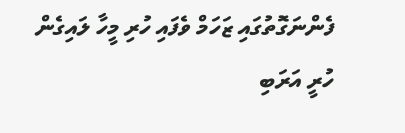ފެންނަގޮތުގައި ޒަހަމް ވެފައި ހުރި މީހާ ލައިގެން ހުރީ އަރަބި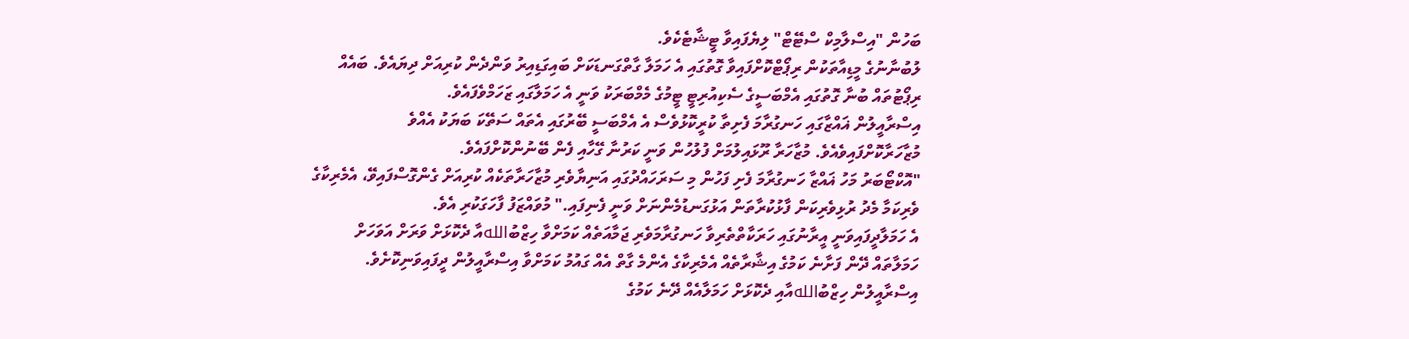ބަހުން "އިސްލާމިކް ސްޓޭޓް" ލިޔެފައިވާ ޓީޝާޓެކެވެ.
ލުބުނާނުގެ މީޑިއާތަކުން ރިޕޯޓްކޮށްފައިވާ ގޮތުގައި އެ ހަމަލާ ގާތްގަނޑަކަށް ބައިގަޑިއިރު ވަންދެން ކުރިއަށް ދިޔައެވެ. ބައެއް ރިޕޯޓުތައް ބުނާ ގޮތުގައި އެމްބަސީގެ ސެކިއުރިޓީ ޓީމުގެ މެމްބަރަކު ވަނީ އެ ހަމަލާގައި ޒަހަމްވެފައެވެ.
އިސްރާއީލުން ޣައްޒާގައި ހަނގުރާމަ ފެށިތާ ކުރީކޮޅުވެސް އެ އެމްބަސީ ބޭރުގައި އެތައް ސަތޭކަ ބަޔަކު އެއްވެ މުޒާހަރާކޮށްފައިވެއެވެ. މުޒާހަރާ ރޫޅައިލުމަށް ފުލުހުން ވަނީ ކަރުނާ ގޭހާއި ފެން ބޭނުންކޮށްފައެވެ.
"އޮކްޓޯބަރު މަހު ޣައްޒާ ހަނގުރާމަ ފެށި ފަހުން މި ސަރަހައްދުގައި އަނިޔާވެރި މުޒާހަރާތަކެއް ކުރިއަށް ގެންގޮސްފައިވޭ، އެމެރިކާގެ ވެރިކަމާ މެދު ރުޅިވެރިކަން ފާޅުކުރާތަން އަޅުގަނޑުމެންނަށް ވަނީ ފެނިފައި." މުވައްޒަފު ފާހަގަކުރި އެވެ.
އެ ހަމަލާދީފައިވަނީ އީރާނުގައި ހަރަކާތްތެރިވާ ހަނގުރާމަވެރި ޖަމާއަތެއް ކަމަށްވާ ހިޒްބުاللهއާ ދެކޮޅަށް ވަރަށް އަވަހަށް ހަމަލާތައް ދޭން ފަށާނެ ކަމުގެ އިޝާރާތެއް އެމެރިކާގެ އެންމެ ގާތް އެއް ގައުމު ކަމަށްވާ އިސްރާއީލުން ދީފައިވަނިކޮށެވެ.
އިސްރާއީލުން ހިޒްބުاللهއާއި ދެކޮޅަށް ހަމަލާއެއް ދޭނެ ކަމުގެ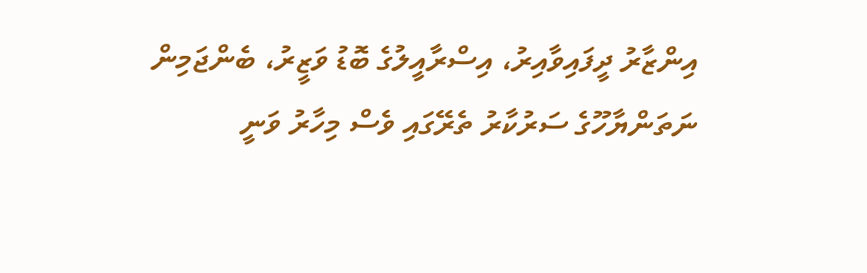އިންޒާރު ދީފައިވާއިރު، އިސްރާއީލުގެ ބޮޑު ވަޒީރު، ބެންޖަމިން ނަތަންޔާހޫގެ ސަރުކާރު ތެރޭގައި ވެސް މިހާރު ވަނީ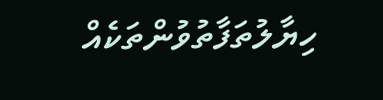ހިޔާލުތަފާތުވުންތަކެއް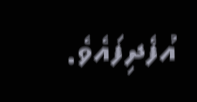އުފެދިފައެވެ.